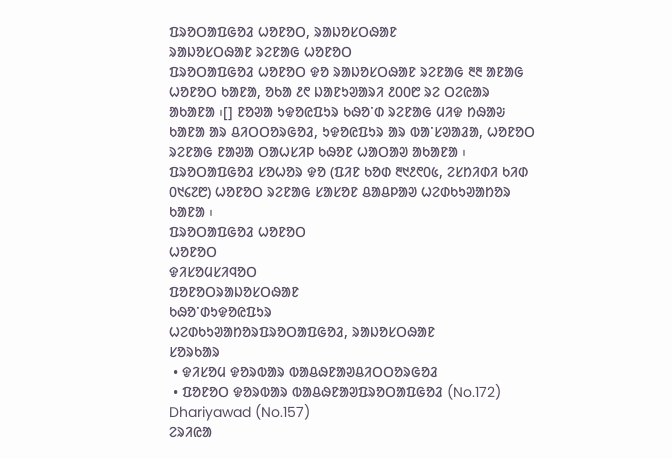ᱯᱨᱚᱛᱟᱯᱜᱚᱲ ᱦᱚᱱᱚᱛ, ᱨᱟᱡᱚᱥᱛᱷᱟᱱ
ᱨᱟᱡᱚᱥᱛᱷᱟᱱ ᱨᱮᱱᱟᱜ ᱦᱚᱱᱚᱛ
ᱯᱨᱚᱛᱟᱯᱜᱚᱲ ᱦᱚᱱᱚᱛ ᱫᱚ ᱨᱟᱡᱚᱥᱛᱷᱟᱱ ᱨᱮᱱᱟᱜ ᱓᱓ ᱟᱱᱟᱜ ᱦᱚᱱᱚᱛ ᱠᱟᱱᱟ, ᱚᱠᱟ ᱒᱖ ᱡᱟᱱᱩᱣᱟᱨᱤ ᱒᱐᱐᱘ ᱨᱮ ᱛᱮᱭᱟᱨ ᱟᱠᱟᱱᱟ ᱾[] ᱱᱚᱣᱟ ᱩᱫᱚᱭᱯᱩᱨ ᱠᱷᱚᱸᱰ ᱨᱮᱱᱟᱜ ᱢᱤᱫ ᱴᱷᱟᱶ ᱠᱟᱱᱟ ᱟᱨ ᱪᱤᱛᱛᱚᱨᱜᱚᱲ, ᱩᱫᱚᱭᱯᱩᱨ ᱟᱨ ᱵᱟᱸᱥᱣᱟᱲᱟ, ᱦᱚᱱᱚᱛ ᱨᱮᱱᱟᱜ ᱱᱟᱣᱟ ᱛᱟᱦᱥᱤᱞ ᱠᱷᱚᱱ ᱦᱟᱛᱟᱣ ᱟᱠᱟᱱᱟ ᱾ ᱯᱨᱚᱛᱟᱯᱜᱚᱲ ᱥᱚᱦᱚᱨ ᱫᱚ (ᱯᱤᱱ ᱠᱚᱰ ᱓᱑᱒᱖᱐᱕, ᱮᱥᱴᱤᱰᱤ ᱠᱤᱰ ᱐᱑᱔᱗᱘) ᱦᱚᱱᱚᱛ ᱨᱮᱱᱟᱜ ᱥᱟᱥᱚᱱ ᱪᱟᱪᱞᱟᱣ ᱦᱮᱰᱠᱩᱣᱟᱴᱚᱨ ᱠᱟᱱᱟ ᱾
ᱯᱨᱚᱛᱟᱯᱜᱚᱲ ᱦᱚᱱᱚᱛ
ᱦᱚᱱᱚᱛ
ᱫᱤᱥᱚᱢᱥᱤᱧᱚᱛ
ᱯᱚᱱᱚᱛᱨᱟᱡᱚᱥᱛᱷᱟᱱ
ᱠᱷᱚᱸᱰᱩᱫᱚᱭᱯᱩᱨ
ᱦᱮᱰᱠᱩᱣᱟᱴᱚᱨᱯᱨᱚᱛᱟᱯᱜᱚᱲ, ᱨᱟᱡᱚᱥᱛᱷᱟᱱ
ᱥᱚᱨᱠᱟᱨ
 • ᱫᱤᱥᱚᱢ ᱫᱚᱨᱵᱟᱨ ᱵᱟᱪᱷᱱᱟᱣᱪᱤᱛᱛᱚᱨᱜᱚᱲ
 • ᱯᱚᱱᱚᱛ ᱫᱚᱨᱵᱟᱨ ᱵᱟᱪᱷᱱᱟᱣᱯᱨᱚᱛᱟᱯᱜᱚᱲ (No.172) Dhariyawad (No.157)
ᱮᱨᱤᱭᱟ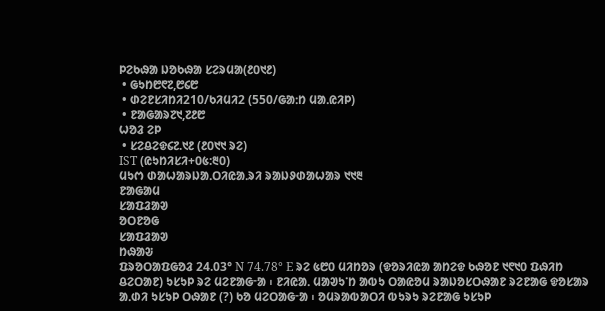ᱞᱮᱠᱷᱟ ᱡᱚᱠᱷᱟ ᱥᱮᱨᱢᱟ(᱒᱐᱑᱒)
 • ᱜᱩᱴ᱘᱖᱗,᱘᱔᱘
 • ᱰᱮᱱᱥᱤᱴᱤ210/ᱠᱤᱢᱤ2 (550/ᱜᱟᱺᱴ ᱢᱟᱹᱭᱤᱞ)
 • ᱱᱟᱜᱟᱨ᱗᱑,᱗᱒᱘
ᱦᱚᱲ ᱮᱞ
 • ᱥᱮᱪᱮᱫ᱔᱗.᱑᱒ (᱒᱐᱑᱑ ᱨᱮ)
IST (ᱭᱩᱴᱤᱥᱤ+᱐᱕:᱓᱐)
ᱢᱩᱬ ᱰᱟᱦᱟᱨᱡᱟᱹᱛᱤᱭᱟᱹᱨᱤ ᱨᱟᱡᱽᱰᱟᱦᱟᱨ ᱑᱑᱓
ᱱᱟᱜᱟᱢ
ᱥᱟᱯᱲᱟᱣ
ᱚᱛᱱᱚᱜ
ᱥᱟᱯᱲᱟᱣ
ᱴᱷᱟᱶ
ᱯᱨᱚᱛᱟᱯᱜᱚᱲ 24.03° N 74.78° E ᱨᱮ ᱕᱘᱐ ᱢᱤᱴᱚᱨ (ᱫᱚᱨᱤᱭᱟ ᱟᱴᱮᱫ ᱠᱷᱚᱱ ᱑᱖᱑᱐ ᱯᱷᱤᱴ ᱪᱮᱛᱟᱱ) ᱩᱥᱩᱞ ᱨᱮ ᱢᱮᱱᱟᱜᱼᱟ ᱾ ᱱᱤᱭᱟᱹ ᱢᱟᱣᱩᱸᱴ ᱟᱵᱩ ᱛᱟᱭᱚᱢ ᱨᱟᱡᱚᱥᱛᱷᱟᱱ ᱨᱮᱱᱟᱜ ᱫᱚᱥᱟᱨ ᱟᱹᱰᱤ ᱩᱥᱩᱞ ᱛᱷᱟᱱ (?) ᱠᱚ ᱢᱮᱛᱟᱜᱼᱟ ᱾ ᱚᱢᱨᱟᱵᱟᱛᱤ ᱵᱩᱨᱩ ᱨᱮᱱᱟᱜ ᱩᱥᱩᱞ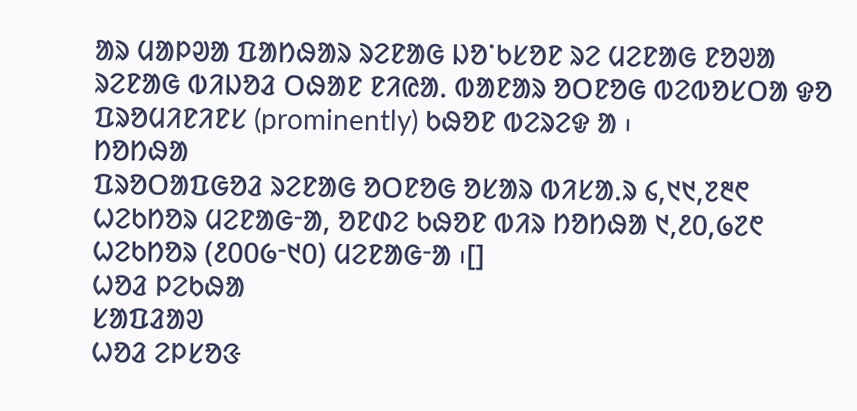ᱟᱨ ᱢᱟᱞᱣᱟ ᱯᱟᱴᱷᱟᱨ ᱨᱮᱱᱟᱜ ᱡᱚᱸᱠᱥᱚᱱ ᱨᱮ ᱢᱮᱱᱟᱜ ᱱᱚᱣᱟ ᱨᱮᱱᱟᱜ ᱵᱤᱡᱚᱲ ᱛᱷᱟᱱ ᱱᱤᱭᱟᱹ ᱵᱟᱱᱟᱨ ᱚᱛᱱᱚᱜ ᱵᱮᱵᱚᱥᱛᱟ ᱫᱚ ᱯᱨᱚᱢᱤᱱᱤᱱᱥ (prominently) ᱠᱷᱚᱱ ᱵᱮᱨᱮᱫ ᱟ ᱾
ᱴᱚᱴᱷᱟ
ᱯᱨᱚᱛᱟᱯᱜᱚᱲ ᱨᱮᱱᱟᱜ ᱚᱛᱱᱚᱜ ᱚᱥᱟᱨ ᱵᱤᱥᱟᱹᱨ ᱔,᱑᱑,᱗᱓᱖ ᱦᱮᱠᱴᱚᱨ ᱢᱮᱱᱟᱜᱼᱟ, ᱚᱱᱰᱮ ᱠᱷᱚᱱ ᱵᱤᱨ ᱴᱚᱴᱷᱟ ᱑,᱒᱐,᱙᱗᱖ ᱦᱮᱠᱴᱚᱨ (᱒᱐᱐᱙ᱼ᱑᱐) ᱢᱮᱱᱟᱜᱼᱟ ᱾[]
ᱦᱚᱲ ᱞᱮᱠᱷᱟ
ᱥᱟᱯᱲᱟᱣ
ᱦᱚᱲ ᱮᱞᱥᱚᱝ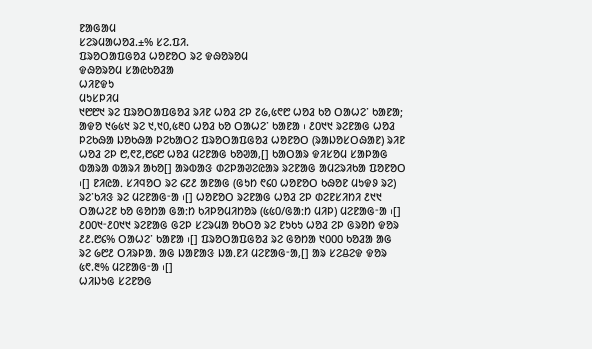ᱱᱟᱜᱟᱢ
ᱥᱮᱨᱢᱟᱦᱚᱲ.±% ᱥᱮ.ᱯᱤ.
ᱯᱨᱚᱛᱟᱯᱜᱚᱲ ᱦᱚᱱᱚᱛ ᱨᱮ ᱫᱷᱚᱨᱚᱢ
ᱫᱷᱚᱨᱚᱢ ᱥᱟᱭᱠᱚᱲᱟ
ᱦᱤᱱᱫᱩ
ᱢᱩᱥᱞᱤᱢ
᱑᱘᱘᱑ ᱨᱮ ᱯᱨᱚᱛᱟᱯᱜᱚᱲ ᱨᱤᱱ ᱦᱚᱲ ᱮᱞ ᱗᱙,᱕᱖᱘ ᱦᱚᱲ ᱠᱚ ᱛᱟᱦᱮᱸ ᱠᱟᱱᱟ; ᱟᱫᱚ ᱑᱙᱕᱑ ᱨᱮ ᱑,᱑᱐,᱕᱓᱐ ᱦᱚᱲ ᱠᱚ ᱛᱟᱦᱮᱸ ᱠᱟᱱᱟ ᱾ ᱒᱐᱑᱑ ᱨᱮᱱᱟᱜ ᱦᱚᱲ ᱞᱮᱠᱷᱟ ᱡᱚᱠᱷᱟ ᱞᱮᱠᱟᱛᱮ ᱯᱨᱚᱛᱟᱯᱜᱚᱲ ᱦᱚᱱᱚᱛ (ᱨᱟᱡᱚᱥᱛᱷᱟᱱ) ᱨᱤᱱ ᱦᱚᱲ ᱮᱞ ᱘,᱖᱗,᱘᱔᱘ ᱦᱚᱲ ᱢᱮᱱᱟᱜ ᱠᱚᱣᱟ,[] ᱠᱟᱛᱟᱨ ᱫᱤᱥᱚᱢ ᱥᱟᱞᱟᱜ ᱵᱟᱨᱟ ᱵᱟᱨᱤ ᱟᱠᱚ[] ᱟᱨᱵᱟᱝ ᱰᱮᱞᱟᱣᱮᱭᱟᱨ ᱨᱮᱱᱟᱜ ᱟᱢᱮᱨᱤᱠᱟ ᱯᱚᱱᱚᱛ ᱾[] ᱱᱤᱭᱟᱹ ᱥᱤᱧᱚᱛ ᱨᱮ ᱔᱗᱒ ᱟᱱᱟᱜ (ᱜᱩᱴ ᱖᱔᱐ ᱦᱚᱱᱚᱛ ᱠᱷᱚᱱ ᱢᱩᱫᱽ ᱨᱮ) ᱨᱮᱸᱠᱤᱝ ᱨᱮ ᱢᱮᱱᱟᱜᱼᱟ ᱾[] ᱦᱚᱱᱚᱛ ᱨᱮᱱᱟᱜ ᱦᱚᱲ ᱮᱞ ᱰᱮᱱᱥᱤᱴᱤ ᱒᱑᱑ ᱛᱟᱦᱮᱱ ᱠᱚ ᱜᱚᱴᱟ ᱜᱟᱺᱴ ᱠᱤᱞᱚᱢᱤᱴᱚᱨ (᱕᱕᱐/ᱜᱟᱺᱴ ᱢᱤᱞ) ᱢᱮᱱᱟᱜᱼᱟ ᱾[] ᱒᱐᱐᱑ᱼ᱒᱐᱑᱑ ᱨᱮᱱᱟᱜ ᱜᱮᱞ ᱥᱮᱨᱢᱟ ᱚᱠᱛᱚ ᱨᱮ ᱱᱩᱠᱩ ᱦᱚᱲ ᱮᱞ ᱜᱨᱚᱴ ᱫᱚᱨ ᱒᱒.᱘᱔% ᱛᱟᱦᱮᱸ ᱠᱟᱱᱟ ᱾[] ᱯᱨᱚᱛᱟᱯᱜᱚᱲ ᱨᱮ ᱜᱚᱴᱟ ᱑᱐᱐᱐ ᱠᱚᱲᱟ ᱟᱜ ᱨᱮ ᱙᱘᱒ ᱛᱤᱨᱞᱟᱹ ᱟᱜ ᱡᱟᱱᱟᱝ ᱡᱟᱹᱱᱤ ᱢᱮᱱᱟᱜᱼᱟ,[] ᱟᱨ ᱥᱮᱪᱮᱫ ᱫᱚᱨ ᱕᱖.᱓% ᱢᱮᱱᱟᱜᱼᱟ ᱾[]
ᱦᱤᱡᱩᱜ ᱥᱮᱱᱚᱜ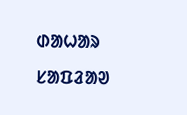ᱰᱟᱦᱟᱨ
ᱥᱟᱯᱲᱟᱣ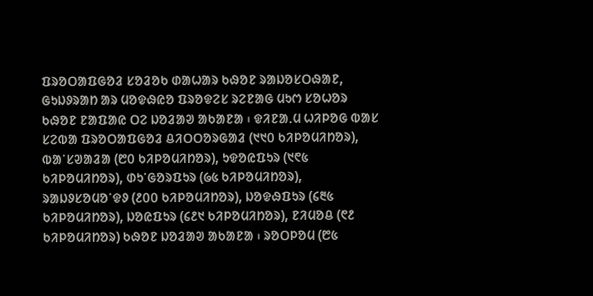ᱯᱨᱚᱛᱟᱯᱜᱚᱲ ᱥᱚᱲᱚᱠ ᱰᱟᱦᱟᱨ ᱠᱷᱚᱱ ᱨᱟᱡᱚᱥᱛᱷᱟᱱ, ᱜᱩᱡᱽᱨᱟᱴ ᱟᱨ ᱢᱚᱫᱷᱭᱚ ᱯᱨᱚᱫᱮᱥ ᱨᱮᱱᱟᱜ ᱢᱩᱬ ᱥᱚᱦᱚᱨ ᱠᱷᱚᱱ ᱱᱟᱯᱟᱭ ᱛᱮ ᱡᱚᱲᱟᱣ ᱟᱠᱟᱱᱟ ᱾ ᱫᱤᱱᱟᱹᱢ ᱦᱤᱞᱚᱜ ᱵᱟᱥ ᱥᱮᱵᱟ ᱯᱨᱚᱛᱟᱯᱜᱚᱲ ᱪᱤᱛᱛᱚᱨᱜᱟᱲ (᱑᱑᱐ ᱠᱤᱞᱚᱢᱤᱴᱚᱨ), ᱵᱟᱸᱥᱣᱟᱲᱟ (᱘᱐ ᱠᱤᱞᱚᱢᱤᱴᱚᱨ), ᱩᱫᱚᱭᱯᱩᱨ (᱑᱖᱕ ᱠᱤᱞᱚᱢᱤᱴᱚᱨ), ᱰᱩᱸᱜᱚᱨᱯᱩᱨ (᱙᱕ ᱠᱤᱞᱚᱢᱤᱴᱚᱨ), ᱨᱟᱡᱽᱥᱚᱢᱚᱸᱫᱽ (᱒᱐᱐ ᱠᱤᱞᱚᱢᱤᱴᱚᱨ), ᱡᱚᱫᱷᱯᱩᱨ (᱔᱓᱕ ᱠᱤᱞᱚᱢᱤᱴᱚᱨ), ᱡᱚᱭᱯᱩᱨ (᱔᱒᱑ ᱠᱤᱞᱚᱢᱤᱴᱚᱨ), ᱱᱤᱢᱚᱪ (᱖᱒ ᱠᱤᱞᱚᱢᱤᱴᱚᱨ) ᱠᱷᱚᱱ ᱡᱚᱲᱟᱣ ᱟᱠᱟᱱᱟ ᱾ ᱨᱚᱛᱞᱚᱢ (᱘᱕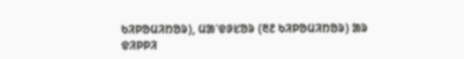ᱠᱤᱞᱚᱢᱤᱴᱚᱨ), ᱢᱟᱸᱫᱽᱥᱚᱨ (᱓᱒ ᱠᱤᱞᱚᱢᱤᱴᱚᱨ) ᱟᱨ ᱫᱤᱞᱞᱤ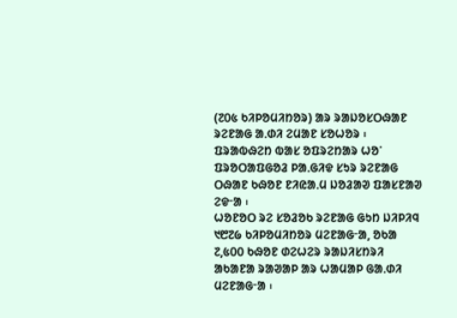(᱗᱐᱕ ᱠᱤᱞᱚᱢᱤᱴᱚᱨ) ᱟᱨ ᱨᱟᱡᱚᱥᱛᱷᱟᱱ ᱨᱮᱱᱟᱜ ᱟᱹᱰᱤ ᱮᱢᱟᱱ ᱥᱚᱦᱚᱨ ᱾ ᱯᱨᱟᱵᱷᱮᱴ ᱵᱟᱥ ᱚᱯᱨᱮᱴᱟᱨ ᱦᱚᱸ ᱯᱨᱚᱛᱟᱯᱜᱚᱲ ᱞᱟᱹᱜᱤᱫ ᱥᱩᱨ ᱨᱮᱱᱟᱜ ᱛᱷᱟᱱ ᱠᱷᱚᱱ ᱱᱤᱭᱟᱹᱢ ᱡᱚᱲᱟᱣ ᱯᱟᱥᱱᱟᱣ ᱮᱫᱼᱟ ᱾
ᱦᱚᱱᱚᱛ ᱨᱮ ᱥᱚᱲᱚᱠ ᱨᱮᱱᱟᱜ ᱜᱩᱴ ᱡᱤᱞᱤᱧ ᱑᱘᱗᱙ ᱠᱤᱞᱚᱢᱤᱴᱚᱨ ᱢᱮᱱᱟᱜᱼᱟ, ᱚᱠᱟ ᱗,᱕᱐᱐ ᱠᱷᱚᱱ ᱰᱮᱦᱮᱨ ᱨᱟᱡᱤᱥᱴᱨᱤ ᱟᱠᱟᱱᱟ ᱨᱟᱣᱟᱞ ᱟᱨ ᱦᱟᱢᱟᱞ ᱜᱟᱹᱰᱤ ᱢᱮᱱᱟᱜᱼᱟ ᱾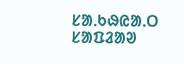ᱥᱟᱹᱠᱷᱭᱟᱹᱛ
ᱥᱟᱯᱲᱟᱣ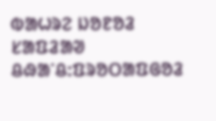ᱵᱟᱦᱨᱮ ᱡᱚᱱᱚᱲ
ᱥᱟᱯᱲᱟᱣ
ᱪᱷᱟᱸᱪ:ᱯᱨᱚᱛᱟᱯᱜᱚᱲ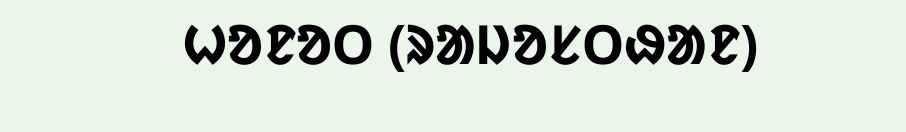ᱦᱚᱱᱚᱛ (ᱨᱟᱡᱚᱥᱛᱷᱟᱱ)